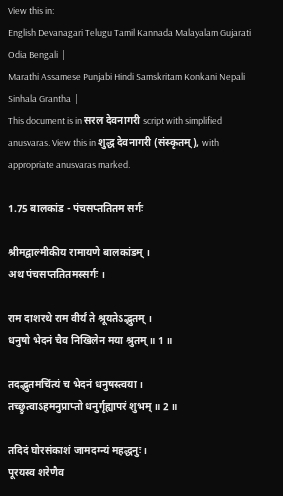View this in:
English Devanagari Telugu Tamil Kannada Malayalam Gujarati Odia Bengali  |
Marathi Assamese Punjabi Hindi Samskritam Konkani Nepali Sinhala Grantha  |
This document is in सरल देवनागरी script with simplified anusvaras. View this in शुद्ध देवनागरी (संस्कृतम्), with appropriate anusvaras marked.

1.75 बालकांड - पंचसप्ततितम सर्गः

श्रीमद्वाल्मीकीय रामायणे बालकांडम् ।
अथ पंचसप्ततितमस्सर्गः ।

राम दाशरथे राम वीर्यं ते श्रूयतेऽद्भुतम् ।
धनुषो भेदनं चैव निखिलेन मया श्रुतम् ॥ 1 ॥

तदद्भुतमचिंत्यं च भेदनं धनुषस्त्वया ।
तच्छ्रुत्वाऽहमनुप्राप्तो धनुर्गृह्यापरं शुभम् ॥ 2 ॥

तदिदं घोरसंकाशं जामदग्न्यं महद्धनुः ।
पूरयस्व शरेणैव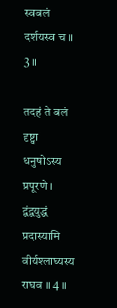स्वबलं दर्शयस्व च ॥ 3 ॥

तदहं ते बलं दृष्ट्वा धनुषोऽस्य प्रपूरणे ।
द्वंद्वयुद्धं प्रदास्यामि वीर्यश्लाघ्यस्य राघव ॥ 4 ॥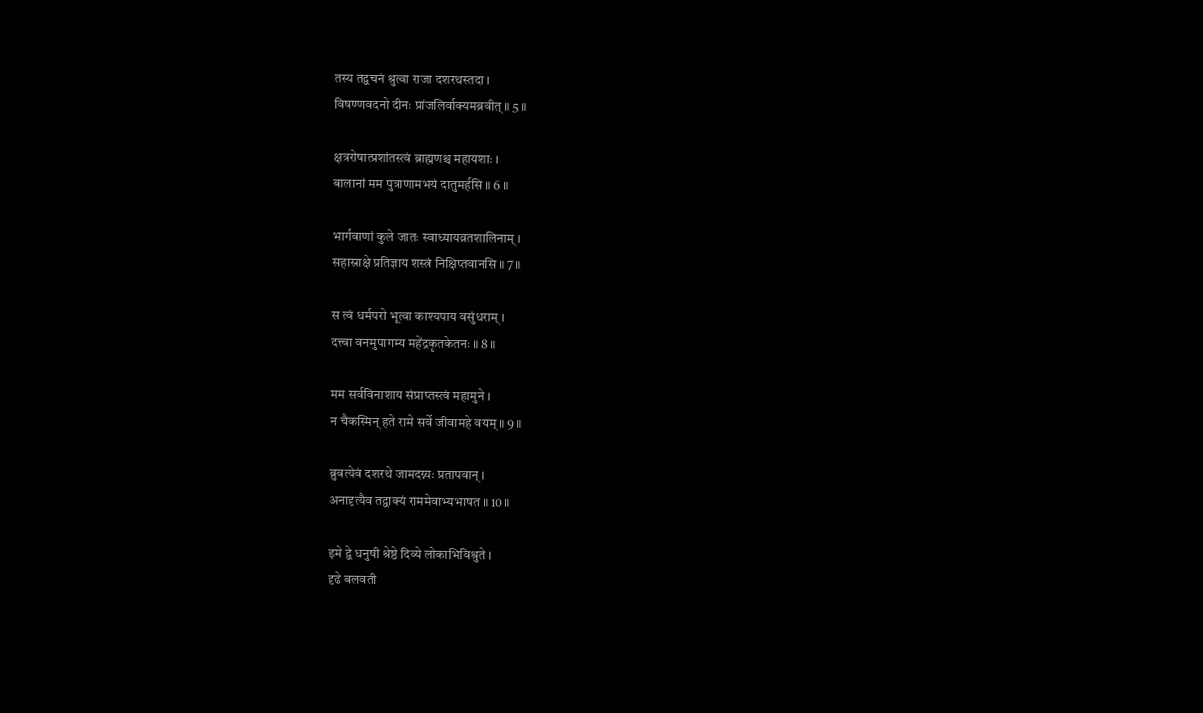तस्य तद्वचनं श्रुत्वा राजा दशरथस्तदा ।
विषण्णवदनो दीनः प्रांजलिर्वाक्यमब्रवीत् ॥ 5 ॥

क्षत्ररोषात्प्रशांतस्त्वं ब्राह्मणश्च महायशाः ।
बालानां मम पुत्राणामभयं दातुमर्हसि ॥ 6 ॥

भार्गवाणां कुले जातः स्वाध्यायव्रतशालिनाम् ।
सहास्राक्षे प्रतिज्ञाय शस्त्रं निक्षिप्तवानसि ॥ 7 ॥

स त्वं धर्मपरो भूत्वा काश्यपाय वसुंधराम् ।
दत्त्वा वनमुपागम्य महेंद्रकृतकेतनः ॥ 8 ॥

मम सर्वविनाशाय संप्राप्तस्त्वं महामुने ।
न चैकस्मिन् हते रामे सर्वे जीवामहे वयम् ॥ 9 ॥

ब्रुवत्येवं दशरथे जामदग्न्यः प्रतापवान् ।
अनादृत्यैव तद्वाक्यं राममेवाभ्यभाषत ॥ 10 ॥

इमे द्वे धनुषी श्रेष्ठे दिव्ये लोकाभिविश्रुते ।
दृढे बलवती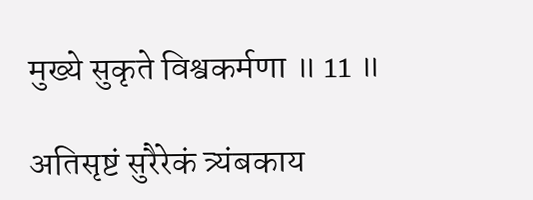मुख्ये सुकृते विश्वकर्मणा ॥ 11 ॥

अतिसृष्टं सुरैरेकं त्र्यंबकाय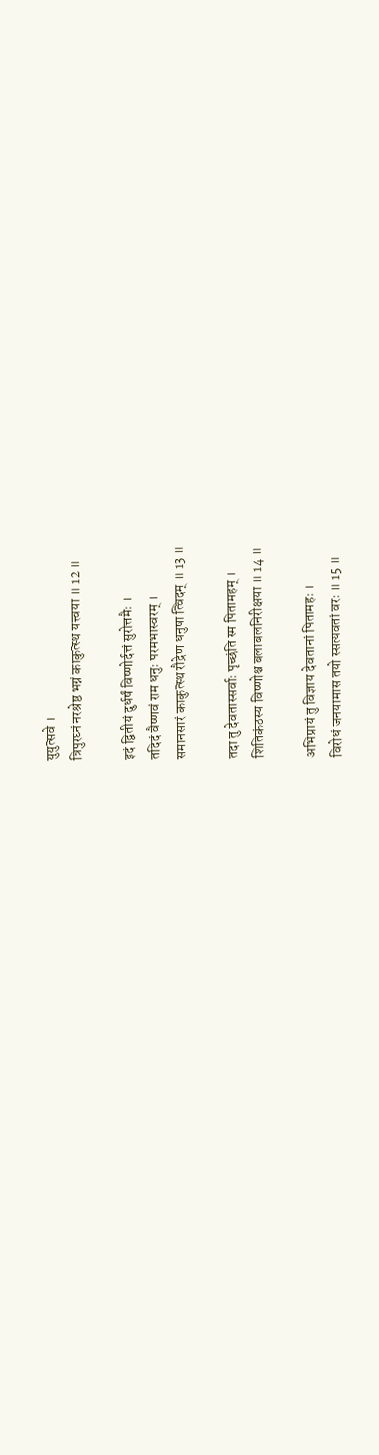युयुत्सवे ।
त्रिपुरघ्नं नरश्रेष्ठ भग्नं काकुत्स्थ यत्त्वया ॥ 12 ॥

इदं द्वितीयं दुर्धर्षं विष्णोर्दत्तं सुरोत्तमैः ।
तदिदं वैष्णवं राम धनुः परमभास्वरम् ।
समानसारं काकुत्स्थ रौद्रेण धनुषा त्विदम् ॥ 13 ॥

तदा तु देवतास्सर्वाः पृच्छंति स्म पितामहम् ।
शितिकंठस्य विष्णोश्च बलाबलनिरीक्षया ॥ 14 ॥

अभिप्रायं तु विज्ञाय देवतानां पितामहः ।
विरोधं जनयामास तयो स्सत्यवतां वरः ॥ 15 ॥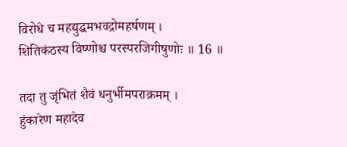विरोधे च महद्युद्धमभवद्रोमहर्षणम् ।
शितिकंठस्य विष्णोश्च परस्परजिगीषुणोः ॥ 16 ॥

तदा तु जृंभितं शैवं धनुर्भीमपराक्रमम् ।
हुंकारेण महादेव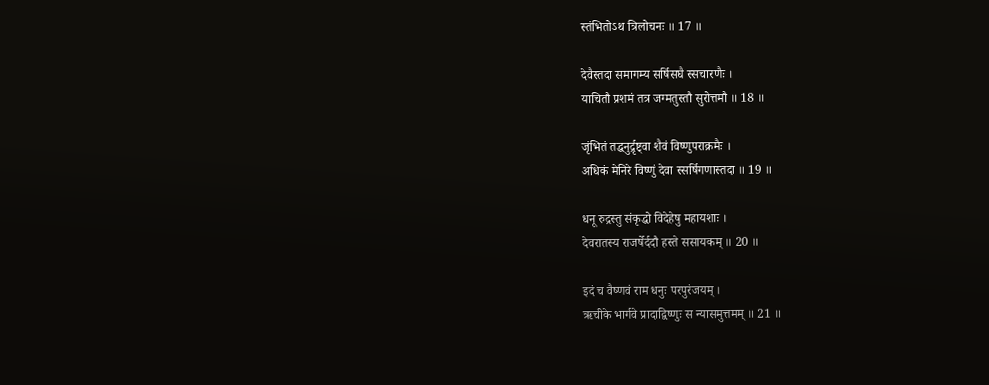स्तंभितोऽथ त्रिलोचनः ॥ 17 ॥

देवैस्तदा समागम्य सर्षिसघै स्सचारणैः ।
याचितौ प्रशमं तत्र जग्मतुस्तौ सुरोत्तमौ ॥ 18 ॥

जृंभितं तद्धनुर्द्रृष्ट्वा शैवं विष्णुपराक्रमैः ।
अधिकं मेनिरे विष्णुं देवा स्सर्षिगणास्तदा ॥ 19 ॥

धनू रुद्रस्तु संकृद्धो विदेहेषु महायशाः ।
देवरातस्य राजर्षेर्ददौ हस्ते ससायकम् ॥ 20 ॥

इदं च वैष्णवं राम धनुः परपुरंजयम् ।
ऋचीके भार्गवे प्रादाद्विष्णुः स न्यासमुत्तमम् ॥ 21 ॥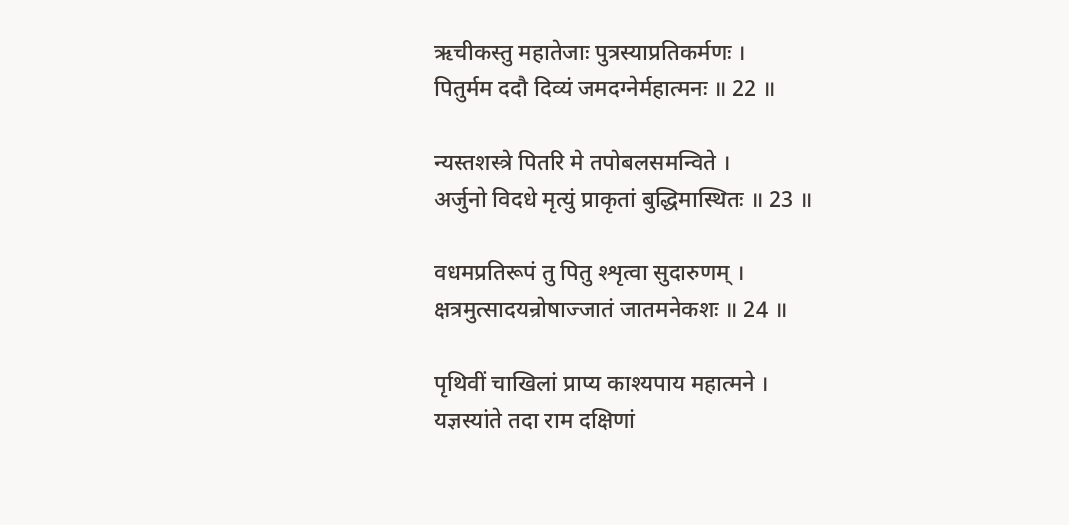ऋचीकस्तु महातेजाः पुत्रस्याप्रतिकर्मणः ।
पितुर्मम ददौ दिव्यं जमदग्नेर्महात्मनः ॥ 22 ॥

न्यस्तशस्त्रे पितरि मे तपोबलसमन्विते ।
अर्जुनो विदधे मृत्युं प्राकृतां बुद्धिमास्थितः ॥ 23 ॥

वधमप्रतिरूपं तु पितु श्शृत्वा सुदारुणम् ।
क्षत्रमुत्सादयन्रोषाज्जातं जातमनेकशः ॥ 24 ॥

पृथिवीं चाखिलां प्राप्य काश्यपाय महात्मने ।
यज्ञस्यांते तदा राम दक्षिणां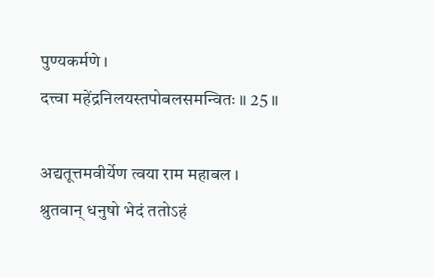पुण्यकर्मणे ।
दत्त्वा महेंद्रनिलयस्तपोबलसमन्वितः ॥ 25 ॥

अद्यतूत्तमवीर्येण त्वया राम महाबल ।
श्रुतवान् धनुषो भेदं ततोऽहं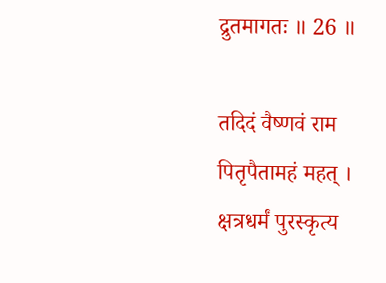द्रुतमागतः ॥ 26 ॥

तदिदं वैष्णवं राम पितृपैतामहं महत् ।
क्षत्रधर्मं पुरस्कृत्य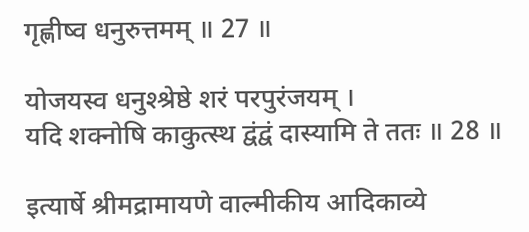गृह्णीष्व धनुरुत्तमम् ॥ 27 ॥

योजयस्व धनुश्श्रेष्ठे शरं परपुरंजयम् ।
यदि शक्नोषि काकुत्स्थ द्वंद्वं दास्यामि ते ततः ॥ 28 ॥

इत्यार्षे श्रीमद्रामायणे वाल्मीकीय आदिकाव्ये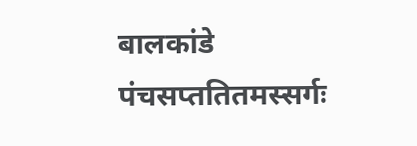बालकांडे पंचसप्ततितमस्सर्गः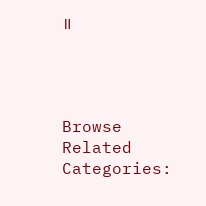॥




Browse Related Categories: